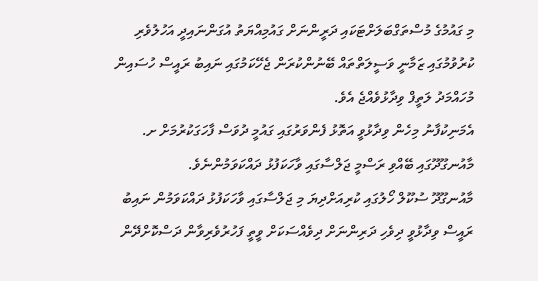މި ގައުމުގެ މުސްތަގްބަލަށްޓަކައި ދަރީންނަށް ގައުމިއްޔަތު އުގަންނައިދީ އަހުލުވެރި ކުރުވުމުގައި ޒަމާނީ ވަސީލަތްތައް ބޭނުންކުރަން ޖެހޭކަމުގައި ނައިބު ރައީސް ހުސައިން މުހައްމަދު ލަތީފް ވިދާޅުވެއްޖެ އެވެ.
އެމަނިކުފާނު މިހެން ވިދާޅުވީ އަތޮޅު ފެންވަރުގައި ގައުމީ ދުވަސް ފާހަގަކުރުމަށް ށ. މާއުނގޫދޫގައި ބޭއްވި ރަސްމީ ޖަލްސާގައި ވާހަކަފުޅު ދައްކަވަމުންނެވެ.
މާއުނގޫދޫ ސުކޫލް ހޯލުގައި ކުރިއަށްދިޔަ މި ޖަލްސާގައި ވާހަކަފުޅު ދައްކަވަމުން ނައިބު ރައީސް ވިދާޅުވީ ދިވެހި ދަރިންނަށް ދިވެއްސަކަށް ވީތީ ފަހުރުވެރިވާން ދަސްކޮށްދޭން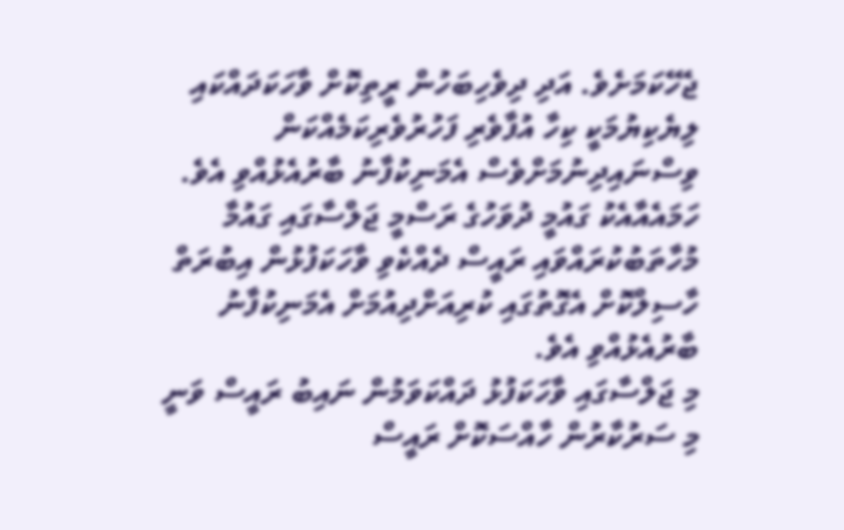ޖެހޭކަމަށެވެ. އަދި ދިވެހިބަހުން ރީތިކޮށް ވާހަކަދައްކައި ލިޔެކިޔުމަކީ ކިހާ އުފާވެރި ފަހުރުވެރިކަމެއްކަން ވިސްނައިދިނުމަށްވެސް އެމަނިކުފާނު ބާރުއެޅުއްވި އެވެ. ހަމައެއާއެކު ގައުމީ ދުވަހުގެ ރަސްމީ ޖަލްސާގައި ގައުމާ މުހާތަބުކުރައްވައި ރައީސް ދެއްކެވި ވާހަކަފުޅުން އިބުރަތް ހާސިލްކޮށް އެގޮތުގައި ކުރިއަށްދިއުމަށް އެމަނިކުފާނު ބާރުއެޅުއްވި އެވެ.
މި ޖަލްސާގައި ވާހަކަފުޅު ދައްކަވަމުން ނައިބު ރައީސް ވަނީ މި ސަރުކާރުން ހާއްސަކޮށް ރައީސް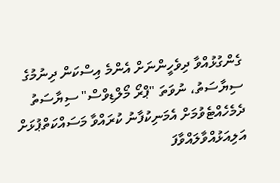ގެންގުޅުއްވާ ދިވެހީންނަށް އެންމެ އިސްކަން ދިނުމުގެ ސިޔާސަތު، ނުވަތަ "ޕްރޯ މޯލްޑިވްސް" ސިޔާސަތު ދެމެހެއްޓެވުމަށް އެމަނިކުފާނު ކުރައްވާ މަސައްކަތްޕުޅަށް އަލިއަޅުއްވާލައްވާފަ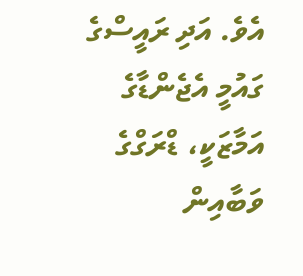އެވެ. އަދި ރައީސްގެ ގައުމީ އެޖެންޑާގެ އަމާޒަކީ، ޑްރަގްގެ ވަބާއިން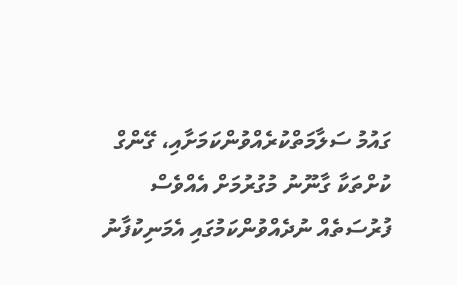ގައުމު ސަލާމަތްކުރެއްވުންކަމަށާއި، ގޭންގް ކުށްތަކާ ގާނޫނު މުގުރުމަށް އެއްވެސް ފުރުސަތެއް ނުދެއްވުންކަމުގައި އެމަނިކުފާނު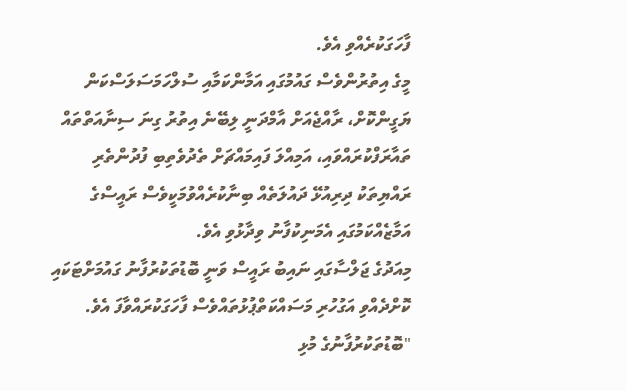ފާހަގަކުރެއްވި އެވެ.
މީގެ އިތުރުންވެސް ގައުމުގައި އަމާންކަމާއި ސުލްހަމަސަލަސްކަން ޔަގީންކޮށް، ރާއްޖެއަށް އާމްދަނީ ލިބޭނެ އިތުރު ގިނަ ސިނާއަތްތައް ތައާރަފްކުރައްވައި، އަމިއްލަ ފައިމައްޗަށް ތެދުވެތިބި ފުދުންތެރި ރައްޔިތަކު ދިރިއުޅޭ ދައުލަތެއް ބިނާކުރެއްވުމަކީވެސް ރައީސްގެ އަމާޒެއްކަމުގައި އެމަނިކުފާނު ވިދާޅުވި އެވެ.
މިއަދުގެ ޖަލްސާގައި ނައިބު ރައީސް ވަނީ ބޮޑުތަކުރުފާނު ގައުމަށްޓަކައި ކޮށްދެއްވި އަގުހުރި މަސައްކަތްޕުޅުތައްވެސް ފާހަގަކުރައްވާފަ އެވެ.
"ބޮޑުތަކުރުފާނުގެ މުޅި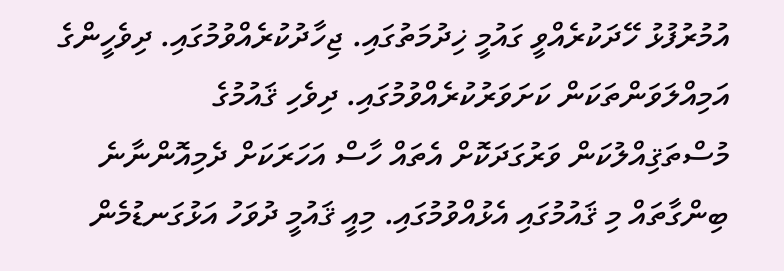އުމުރުފުޅު ހޭދަކުރެއްވީ ގައުމީ ޚިދުމަތުގައި. ޖިހާދުކުރެއްވުމުގައި. ދިވެހީންގެ އަމިއްލަވަންތަކަން ކަށަވަރުކުރެއްވުމުގައި. ދިވެހި ޤައުމުގެ މުސްތަޤިއްލުކަން ވަރުގަދަކޮށް އެތައް ހާސް އަހަރަކަށް ދެމިއޮންނާނެ ބިންގާތައް މި ޤައުމުގައި އެޅުއްވުމުގައި. މިއީ ޤައުމީ ދުވަހު އަޅުގަނޑުމެން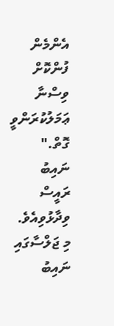އެންމެން ފުންކޮށް ވިސްނާ ޢަމަލުކުރަންވީ ގޮތް." ނައިބު ރައީސް ވިދާޅުވިއެވެ.
މި ޖަލްސާގައި ނައިބު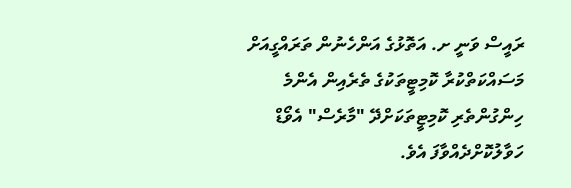ރައީސް ވަނީ ށ. އަތޮޅުގެ އަންހެނުން ތަރައްގީއަށް މަސައްކަތްކުރާ ކޮމިޓީތަކުގެ ތެރެއިން އެންމެ ހިންގުންތެރި ކޮމިޓީތަކަށްދޭ "މާރެސް" އެވޯޑް ހަވާލުކޮށްދެއްވާފަ އެވެ.